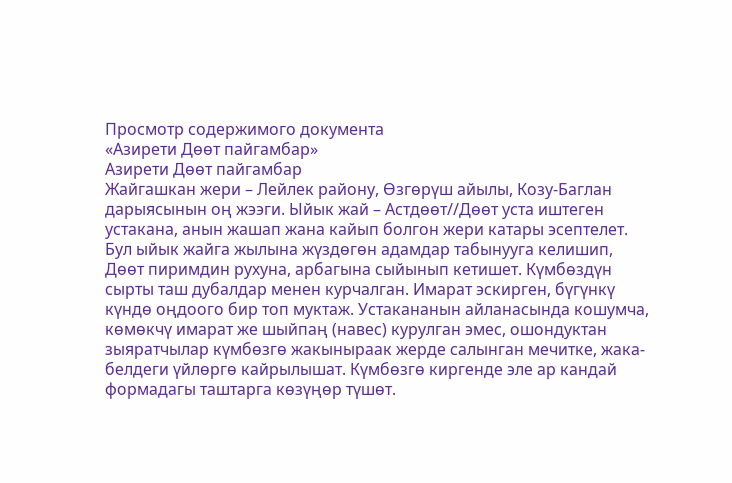Просмотр содержимого документа
«Азирети Дѳѳт пайгамбар»
Азирети Дѳѳт пайгамбар
Жайгашкан жери – Лейлек району, Өзгөрүш айылы, Козу-Баглан дарыясынын оң жээги. Ыйык жай – Астдөөт//Дөөт уста иштеген устакана, анын жашап жана кайып болгон жери катары эсептелет. Бул ыйык жайга жылына жүздөгөн адамдар табынууга келишип, Дөөт пиримдин рухуна, арбагына сыйынып кетишет. Күмбөздүн сырты таш дубалдар менен курчалган. Имарат эскирген, бүгүнкү күндө оңдоого бир топ муктаж. Устакананын айланасында кошумча, көмөкчү имарат же шыйпаң (навес) курулган эмес, ошондуктан зыяратчылар күмбөзгө жакыныраак жерде салынган мечитке, жака-белдеги үйлөргө кайрылышат. Күмбөзгө киргенде эле ар кандай формадагы таштарга көзүңөр түшөт.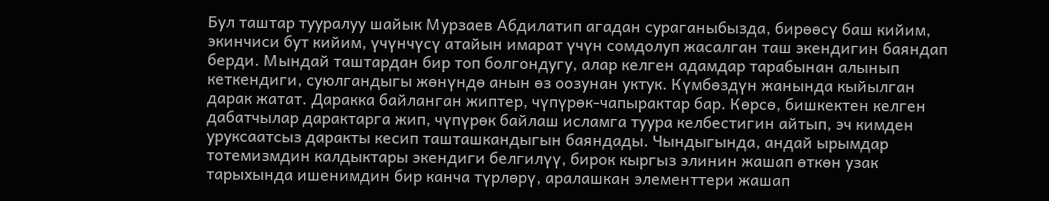Бул таштар тууралуу шайык Мурзаев Абдилатип агадан сураганыбызда, бирөөсү баш кийим, экинчиси бут кийим, үчүнчүсү атайын имарат үчүн сомдолуп жасалган таш экендигин баяндап берди. Мындай таштардан бир топ болгондугу, алар келген адамдар тарабынан алынып кеткендиги, суюлгандыгы жөнүндө анын өз оозунан уктук. Күмбөздүн жанында кыйылган дарак жатат. Даракка байланган жиптер, чүпүрөк-чапырактар бар. Көрсө, бишкектен келген дабатчылар дарактарга жип, чүпүрөк байлаш исламга туура келбестигин айтып, эч кимден уруксаатсыз даракты кесип ташташкандыгын баяндады. Чындыгында, андай ырымдар тотемизмдин калдыктары экендиги белгилүү, бирок кыргыз элинин жашап өткөн узак тарыхында ишенимдин бир канча түрлөрү, аралашкан элементтери жашап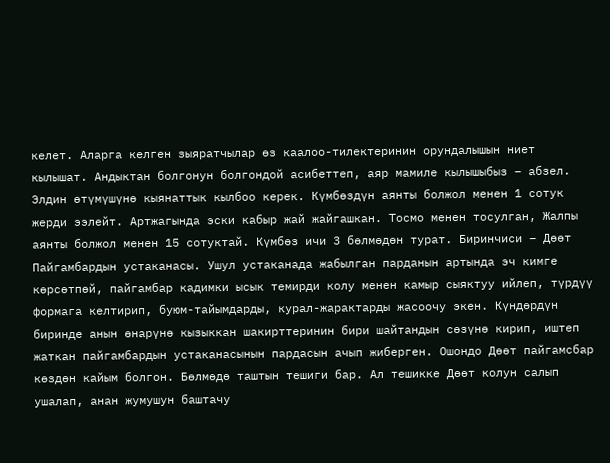келет. Аларга келген зыяратчылар өз каалоо-тилектеринин орундалышын ниет кылышат. Андыктан болгонун болгондой асибеттеп, аяр мамиле кылышыбыз – абзел. Элдин өтүмүшүнө кыянаттык кылбоо керек. Күмбөздүн аянты болжол менен 1 сотук жерди ээлейт. Артжагында эски кабыр жай жайгашкан. Тосмо менен тосулган, Жалпы аянты болжол менен 15 сотуктай. Күмбөз ичи 3 бөлмөдөн турат. Биринчиси – Дөөт Пайгамбардын устаканасы. Ушул устаканада жабылган парданын артында эч кимге көрсөтпөй, пайгамбар кадимки ысык темирди колу менен камыр сыяктуу ийлеп, түрдүү формага келтирип, буюм-тайымдарды, курал-жарактарды жасоочу экен. Күндөрдүн биринде анын өнарүнө кызыккан шакирттеринин бири шайтандын сөзүнө кирип, иштеп жаткан пайгамбардын устаканасынын пардасын ачып жиберген. Ошондо Дөөт пайгамсбар көздөн кайым болгон. Бөлмөдө таштын тешиги бар. Ал тешикке Дөөт колун салып ушалап, анан жумушун баштачу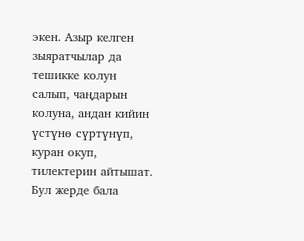экен. Азыр келген зыяратчылар да тешикке колун салып, чаңдарын колуна, андан кийин үстүнө сүртүнүп, куран окуп, тилектерин айтышат.
Бул жерде бала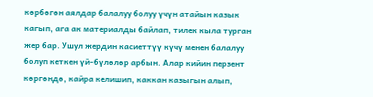көрбөгөн аялдар балалуу болуу үчүн атайын казык кагып, ага ак материалды байлап, тилек кыла турган жер бар. Ушул жердин касиеттүү күчү менен балалуу болуп кеткен үй-бүлөлөр арбын. Алар кийин перзент көргөндө, кайра келишип, каккан казыгын алып,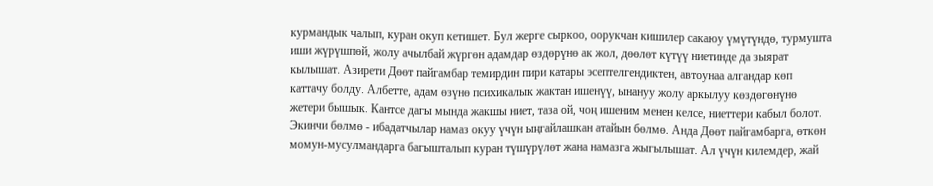курмандык чалып, куран окуп кетишет. Бул жерге сыркоо, оорукчан кишилер сакаюу үмүтүндө, турмушта иши жүрүшпөй, жолу ачылбай жүргөн адамдар өздөрүнө ак жол, дөөлөт күтүү ниетинде да зыярат кылышат. Азирети Дөөт пайгамбар темирдин пири катары эсептелгендиктен, автоунаа алгандар көп каттачу болду. Албетте, адам өзүнө психикалык жактан ишенүү, ынануу жолу аркылуу көздөгөнүнө жетери бышык. Кантсе дагы мында жакшы ниет, таза ой, чоң ишеним менен келсе, ниеттери кабыл болот.
Экинчи бөлмө - ибадатчылар намаз окуу үчүн ыңгайлашкан атайын бөлмө. Анда Дөөт пайгамбарга, өткөн момун-мусулмандарга багышталып куран түшүрүлөт жана намазга жыгылышат. Ал үчүн килемдер, жай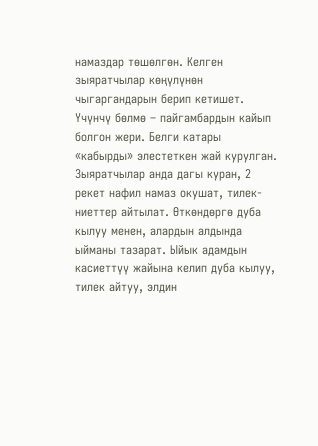намаздар төшөлгөн. Келген зыяратчылар көңүлүнөн чыгаргандарын берип кетишет.
Үчүнчү бөлмө – пайгамбардын кайып болгон жери. Белги катары «кабырды» элестеткен жай курулган. Зыяратчылар анда дагы куран, 2 рекет нафил намаз окушат, тилек-ниеттер айтылат. Өткөндөргө дуба кылуу менен, алардын алдында ыйманы тазарат. Ыйык адамдын касиеттүү жайына келип дуба кылуу, тилек айтуу, элдин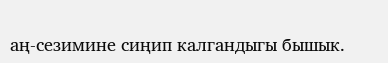аң-сезимине сиңип калгандыгы бышык.